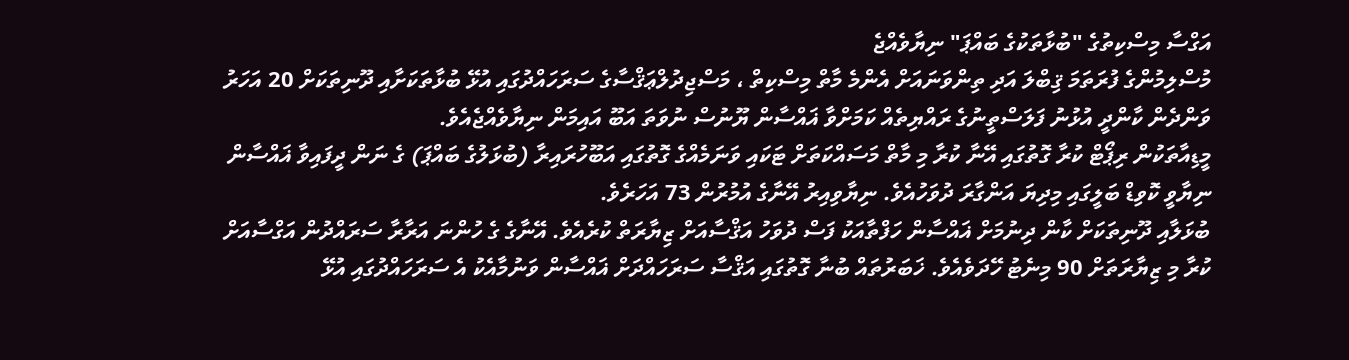އަގްސާ މިސްކިތުގެ "ބުޅާތަކުގެ ބައްޕަ" ނިޔާވެއްޖެ
މުސްލިމުންގެ ފުރަތަމަ ޤިބްލަ އަދި ތިންވަނައަށް އެންމެ މާތް މިސްކިތް ، މަސްޖިދުލްޢަޤްސާގެ ސަރަހައްދުގައި އުޅޭ ބުޅާތަކަށާއި ދޫނިތަކަށް 20 އަހަރު ވަންދެން ކާންދީ އުޅުނު ފަލަސްތީނުގެ ރައްޔިތެއް ކަމަށްވާ ޣައްސާން ޔޫނުސް ނުވަތަ އަބޫ އައިމަން ނިޔާވެއްޖެއެވެ.
މީޑިއާތަކުން ރިޕޯޓް ކުރާ ގޮތުގައި އޭނާ ކުރާ މި މާތް މަސައްކަތަށް ޓަކައި ވަނަމެއްގެ ގޮތުގައި އަބޫހުރައިރާ (ބުޅަލުގެ ބައްޕަ) ގެ ނަން ދީފައިވާ ޣައްސާން ނިޔާވީ ކޮވިޑް ބަލީގައި މިދިޔަ އަންގާރަ ދުވަހުއެވެ. ނިޔާވިއިރު އޭނާގެ އުމުރުން 73 އަހަރެވެ.
ބުޅަލާއި ދޫނިތަކަށް ކާން ދިނުމަށް ޣައްސާން ހަފްތާއަކު ފަސް ދުވަހު އަޤްސާއަށް ޒިޔާރަތް ކުރެއެވެ. އޭނާގެ ގެ ހުންނަ އަރާރާ ސަރައްދުން އަގްސާއަށް ކުރާ މި ޒިޔާރަތަށް 90 މިނެޓު ހޭދަވެއެވެ. ޚަބަރުތައް ބުނާ ގޮތުގައި އަޤްސާ ސަރަހައްދަށް ޣައްސާން ވަނުމާއެކު އެ ސަރަހައްދުގައި އުޅޭ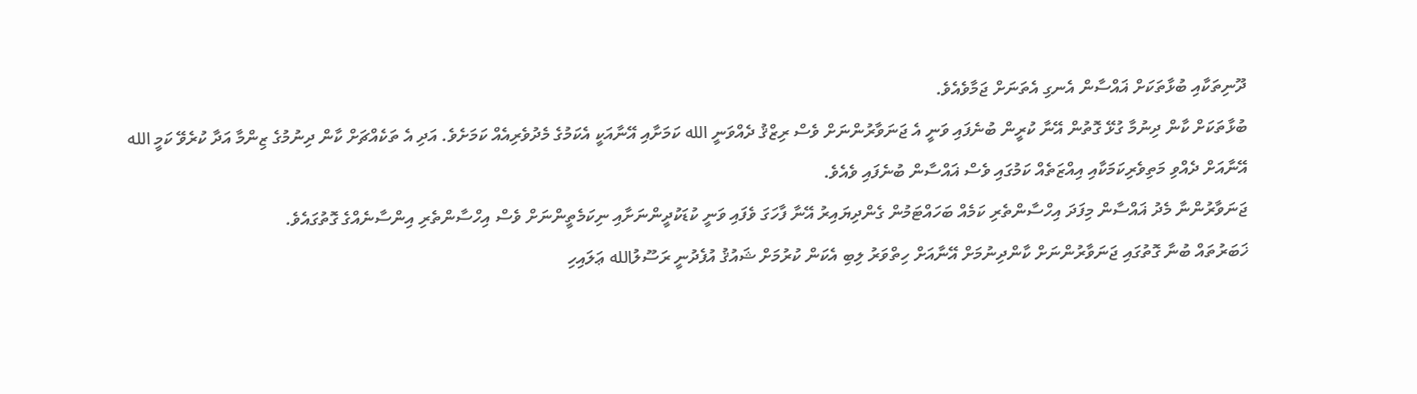ދޫނިތަކާއި ބުޅާތަކަށް ޣައްސާން އެނގި އެތަނަށް ޖަމާވެއެވެ.
ބުޅާތަކަށް ކާން ދިނުމާ ގުޅޭ ގޮތުން އޭނާ ކުރީން ބުނެފައި ވަނީ އެ ޖަނަވާރުންނަށް ވެސް ރިޒްޤު ދެއްވަނީ الله ކަމަށާއި އޭނާއަކީ އެކަމުގެ މެދުވެރިއެއް ކަމަށެވެ. އަދި އެ ތަކެއްޗަށް ކާން ދިނުމުގެ ޒިންމާ އަދާ ކުރެވޭ ކަމީ الله އޭނާއަށް ދެއްވި މަތިވެރިކަމަކާއި އިއްޒަތެއް ކަމުގައި ވެސް ޣައްސާން ބުނެފައި ވެއެވެ.
ޖަނަވާރުންނާ މެދު ޣައްސާން މިފަދަ އިހްސާންތެރި ކަމެއް ބަހައްޓަމުން ގެންދިޔައިރު އޭނާ ފާހަގަ ވެފައި ވަނީ ކުޑަކުދީންނަށާއި ނިކަމެތީންނަށް ވެސް އިހްސާންތެރި އިންސާނެއްގެ ގޮތުގައެވެ.
ޚަބަރުތައް ބުނާ ގޮތުގައި ޖަނަވާރުންނަށް ކާންދިނުމަށް އޭނާއަށް ހިތްވަރު ލިބި އެކަން ކުރުމަށް ޝައުޤު އުފެދުނީ ރަސޫލުالله ޢަލައިހި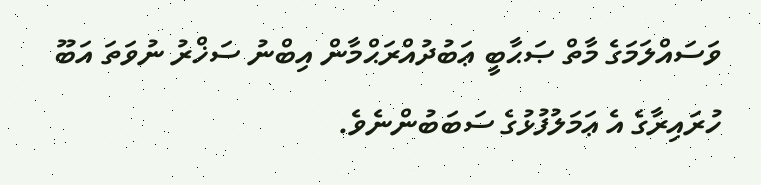ވަސައްލަމަގެ މާތް ޞަޙާބީ ޢަބުދުއްރަޙްމާން އިބްނު ސަޚްރު ނުވަތަ އަބޫ ހުރައިރާގެ އެ ޢަމަލުފުޅުގެ ސަބަބުންނެވެ.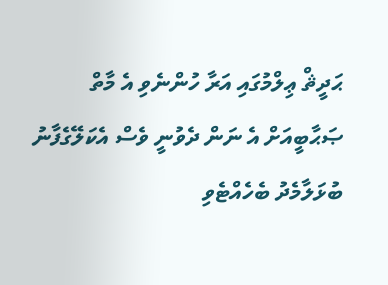ޙަދީޘް ޢިލްމުގައި އަރާ ހުންނެވި އެ މާތް ޞަޙާބީއަށް އެ ނަން ދެވުނީ ވެސް އެކަލޭގެފާނު ބުޅަލާމެދު ބެހެއްޓެވި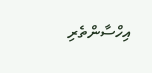އިހްސާންތެރި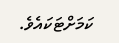ކަމަށްޓަކައެވެ.